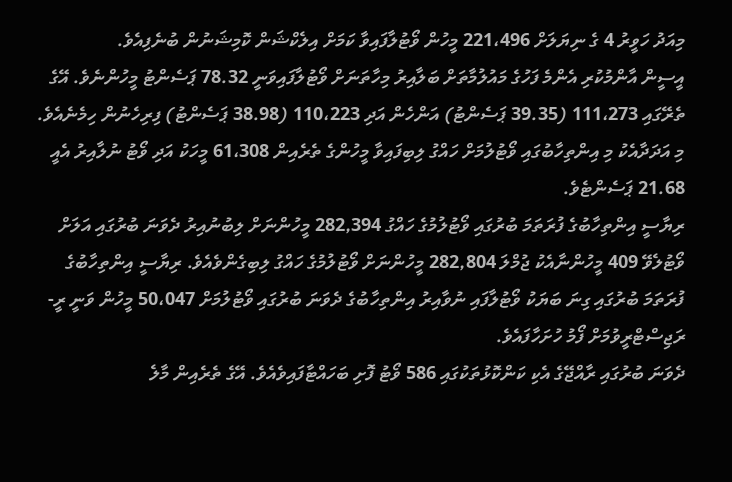މިއަދު ހަވީރު 4 ގެ ނިޔަލަށް 221،496 މީހުން ވޯޓުލާފައިވާ ކަމަށް އިލެކްޝަން ކޮމިޝަނުން ބުނެފިއެވެ.
އީސީން އާންމުކުރި އެންމެ ފަހުގެ މައުލުމާތަށް ބަލާއިރު މިހާތަނަށް ވޯޓުލާފައިވަނީ 78.32 ޕަސެންޓު މީހުންނެވެ. އޭގެ ތެރޭގައި 111،273 (39.35 ޕަސެންޓު) އަންހެން އަދި 110،223 (38.98 ޕަސެންޓު) ފިރިހެނުން ހިމެނެއެވެ.
މި އަދަދާއެކު މި އިންތިހާބުގައި ވޯޓުލުމަށް ހައްގު ލިބިފައިވާ މީހުންގެ ތެރެއިން 61،308 މީހަކު އަދި ވޯޓު ނުލާއިރު އެއީ 21.68 ޕަސެންޓެވެ.
ރިޔާސީ އިންތިހާބުގެ ފުރަތަމަ ބުރުގައި ވޯޓުލުމުގެ ހައްގު 282,394 މީހުންނަށް ލިބުނުއިރު ދެވަނަ ބުރުގައި އަލަށް ވޯޓުލެވޭ 409 މީހުންނާއެކު ޖުމްލަ 282,804 މީހުންނަށް ވޯޓުލުމުގެ ހައްގު ލިބިގެންވެއެވެ. ރިޔާސީ އިންތިހާބުގެ ފުރަތަމަ ބުރުގައި ގިނަ ބަޔަކު ވޯޓުލާފައި ނުވާއިރު އިންތިހާބުގެ ދެވަނަ ބުރުގައި ވޯޓުލުމަށް 50،047 މީހުން ވަނީ ރީ-ރަޖިސްޓްރީވުމަށް ފޯމު ހުށަހާފައެވެ.
ދެވަނަ ބުރުގައި ރާއްޖޭގެ އެކި ކަންކޮޅުތަކުގައި 586 ވޯޓު ފޮށި ބަހައްޓާފައިވެއެވެ. އޭގެ ތެރެއިން މާލެ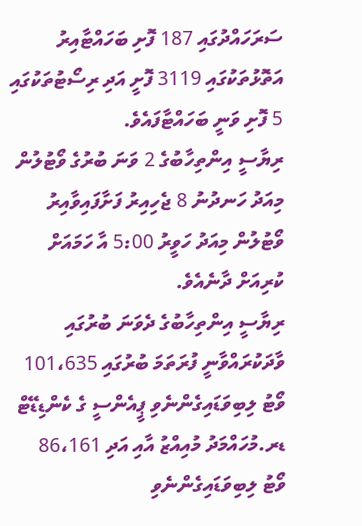ސަރަހައްދުގައި 187 ފޮށި ބަހައްޓާއިރު އަތޮޅުތަކުގައި 3119 ފޮށީ އަދި ރިސޯޓުތަކުގައި 5 ފޮށި ވަނީ ބަހައްޓާފައެވެ.
ރިޔާސީ އިންތިހާބުގެ 2 ވަނަ ބުރުގެ ވޯޓުލުން މިއަދު ހަނދުނު 8 ޖެހިއިރު ފަށާފައިވާއިރު ވޯޓުލުން މިއަދު ހަވީރު 5:00 އާ ހަމައަށް ކުރިއަށް ދާނެއެވެ.
ރިޔާސީ އިންތިހާބުގެ ދެވަނަ ބުރުގައި ވާދަކުރައްވާނީ ފުރަތަމަ ބުރުގައި 101،635 ވޯޓު ލިބިވަޑައިގެންނެވި ޕީއެންސީ ގެ ކެންޑިޑޭޓް ޑރ.މުހައްމަދު މުއިއްޒު އާއި އަދި 86،161 ވޯޓު ލިބިވަޑައިގެންނެވި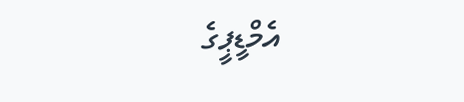އެމްޑީޕީގެ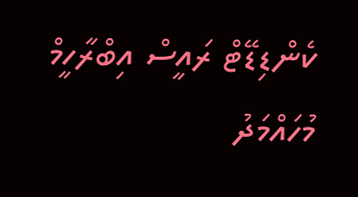ކެންޑިޑޭޓް ރައީސް އިބްރާހީމް މުހައްމަދު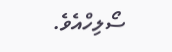ސޯލިހްއެވެ.